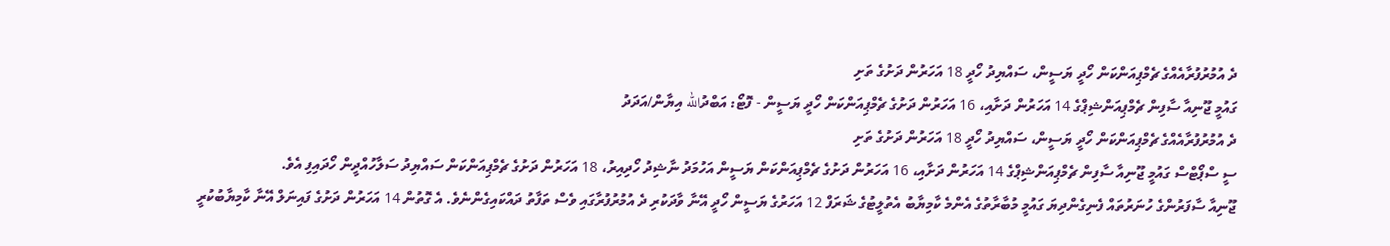ދެ އުމުރުފުރާއެއްގެ ޗެމްޕިއަންކަން ހޯދީ ޔަސީން، ސައްޔިދު ހޯދީ 18 އަހަރުން ދަށުގެ ތަށި
ގައުމީ ޖޫނިއާ ސާފިން ޗެމްޕިއަންޝިޕްގެ 14 އަހަރުން ދަށާއި، 16 އަހަރުން ދަށުގެ ޗެމްޕިއަންކަން ހޯދީ ޔަސީން - ފޮޓޯ: އަބްދުالله އިޔާން/އަދަދު
ދެ އުމުރުފުރާއެއްގެ ޗެމްޕިއަންކަން ހޯދީ ޔަސީން، ސައްޔިދު ހޯދީ 18 އަހަރުން ދަށުގެ ތަށި
ސީ ސްޕޯޓްސް ގައުމީ ޖޫނިއާ ސާފިން ޗެމްޕިއަންޝިޕްގެ 14 އަހަރުން ދަށާއި، 16 އަހަރުން ދަށުގެ ޗެމްޕިއަންކަން ޔަސީން އަހުމަދު ނާޝިދު ހޯދިއިރު، 18 އަހަރުން ދަށުގެ ޗެމްޕިއަންކަން ސައްޔިދު ސަލާހުއްދީން ހޯދައިފި އެވެ.
ޖޫނިއާ ސާފަރުންގެ ހުނަރުތައް ފެނިގެންދިޔަ ގައުމީ މުބާރާތުގެ އެންމެ ކާމިޔާބު އެތުލީޓުގެ ޝަރަފް 12 އަހަރުގެ ޔަސީން ހޯދީ އޭނާ ވާދަކުރި ދެ އުމުރުފުރާގައި ވެސް ތަފާތު ދައްކައިގެންނެވެ. އެ ގޮތުން 14 އަހަރުން ދަށުގެ ފައިނަލް އޭނާ ކާމިޔާބުކުރީ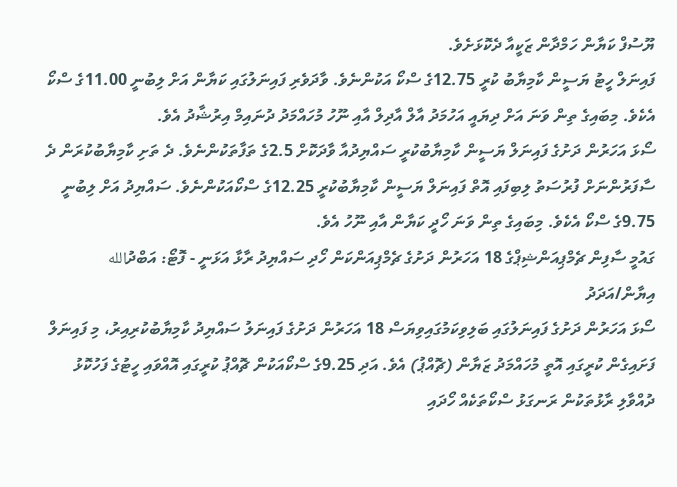ޔޫސުފް ކަޔާން ހަމްދާން ޒަކީއާ ދެކޮޅަށެވެ.
ފައިނަލް ހީޓު ޔަސީން ކާމިޔާބު ކުރީ 12.75ގެ ސްކޯ އަކުންނެވެ. ވާދަވެރި ފައިނަލުގައި ކަޔާން އަށް ލިބުނީ 11.00ގެ ސްކޯ އެކެވެ. މިބައިގެ ތިން ވަނަ އަށް ދިޔައީ އަހުމަދު އާލް އާދިލް އާއި ނޫހު މުހައްމަދު ދުނައިމް އިރުޝާދު އެވެ.
ސޯޅަ އަހަރުން ދަށުގެ ފައިނަލް ޔަސީން ކާމިޔާބުކުރީ ސައްޔިދުއާ ވާދަކޮށް 2.5ގެ ތަފާތަކުންނެވެ. ދެ ތަށި ކާމިޔާބުކުރަން ދެ ސާފަރުންނަށް ފުރުސަތު ލިބިފައި އޮތް ފައިނަލް ޔަސީން ކާމިޔާބުކުރީ 12.25ގެ ސްކޯއަކުންނެވެ. ސައްޔިދު އަށް ލިބުނީ 9.75ގެ ސްކޯ އެކެވެ. މިބައިގެ ތިން ވަނަ ހޯދީ ކަޔާން އާއި ނޫހު އެވެ.
ގައުމީ ސާފިން ޗެމްޕިއަންޝިޕްގެ 18 އަހަރުން ދަށުގެ ޗެމްޕިއަންކަން ހޯދި ސައްޔިދު ރާޅާ އަޅަނީ - ފޮޓޯ: އަބްދުالله އިޔާން/އަދަދު
ސޯޅަ އަހަރުން ދަށުގެ ފައިނަލުގައި ބަލިވިކަމުގައިވިޔަސް 18 އަހަރުން ދަށުގެ ފައިނަލު ސައްޔިދު ކާމިޔާބުކުރިއިރު، މި ފައިނަލް ފަށައިގެން ކުރީގައި އޮތީ މުހައްމަދު ޒަޔާން (ޗޮއްޕު) އެވެ. އަދި 9.25ގެ ސްކޯއަކުން ޗޮއްޕު ކުރީގައި އޮއްވައި ހީޓުގެ ފަހުކޮޅު ދުއްވާލި ރާޅުތަކުން ރަނގަޅު ސްކޯތަކެއް ހޯދައި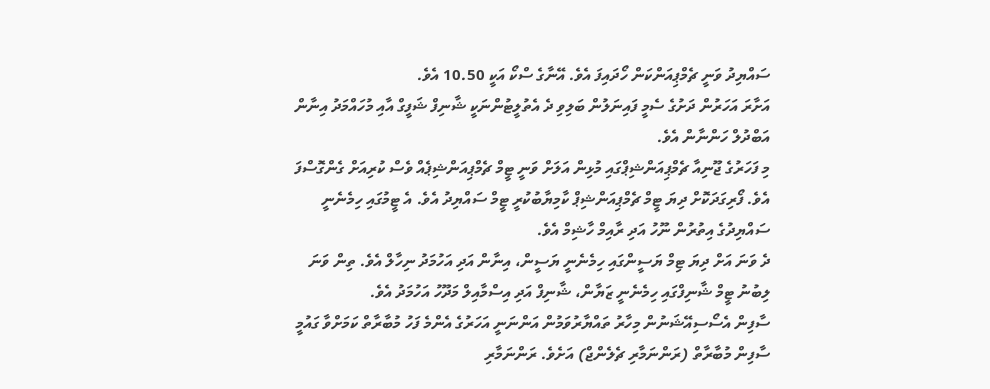ސައްޔިދު ވަނީ ޗެމްޕިއަންކަން ހޯދައިފަ އެވެ. އޭނާގެ ސްކޯ އަކީ 10.50 އެވެ.
އަށާރަ އަހަރުން ދަށުގެ ސެމީ ފައިނަލުން ބަލިވި ދެ އެތުލީޓުންނަކީ ޝާނިފް ޝަފީގް އާއި މުހައްމަދު އިނާން އަބްދުލް ހަންނާން އެވެ.
މި ފަހަރުގެ ޖޫނިއާ ޗެމްޕިއަންޝިޕްގައި މުޅިން އަލަށް ވަނީ ޓީމް ޗެމްޕިއަންޝިޕެއް ވެސް ކުރިއަށް ގެންގޮސްފަ އެވެ. ފޯރިގަދަކޮށް ދިޔަ ޓީމް ޗެމްޕިއަންޝިޕް ކާމިޔާބުކުރީ ޓީމް ސައްޔިދު އެވެ. އެ ޓީމުގައި ހިމެނެނީ ސައްޔިދުގެ އިތުރުން ނޫހު އަދި ރާއިމް ހާޝިމް އެވެ.
ދެ ވަނަ އަށް ދިޔަ ޓިމް ޔަސީންގައި ހިމެނެނީ ޔަސީން، އިނާން އަދި އަހުމަދު ނިހާލް އެވެ. ތިން ވަނަ ލިބުނު ޓީމް ޝާނިފްގައި ހިމެނެނީ ޒަޔާން، ޝާނިފް އަދި އިސްމާއިލް މަދޫހު އަހުމަދު އެވެ.
ސާފިން އެސޯސިއޭޝަނުން މިހާރު ތައްޔާރުވަމުން އަންނަނީ އަހަރުގެ އެންމެ ފަހު މުބާރާތް ކަމަށްވާ ގައުމީ ސާފިން މުބާރާތް (ރަންނަމާރި ޗެލެންޖް) އަށެވެ. ރަންނަމާރި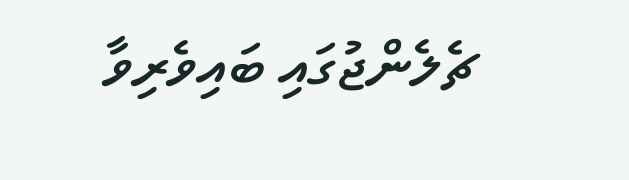ޗެލެންޖުގައި ބައިވެރިވާ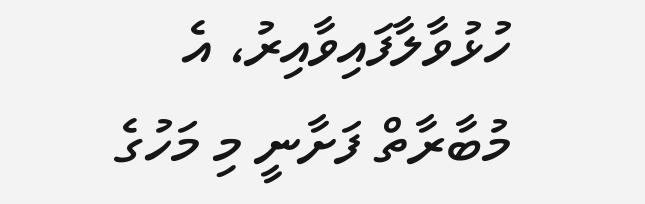ހުޅުވާލާފައިވާއިރު، އެ މުބާރާތް ފަށާނީ މި މަހުގެ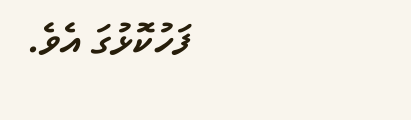ފަހުކޮޅުގަ އެވެ.